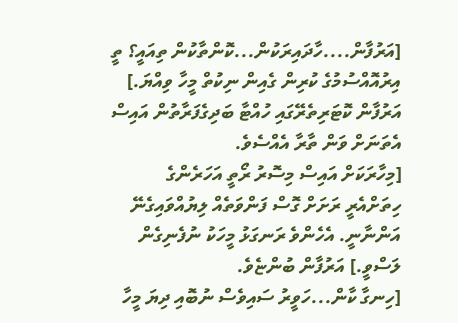[އަރުފާން....ހާދައިރަކުން...ކޮންތާކުން ތިއައީ؟ ތީ އިރުއޮއްސުމުގެ ކުރިން ގެއިން ނިކުތް މީހާ ވިއްޔަ.] އަރުފާން ކޮޓަރިތެރޭގައި ހުއްޓާ ބަދިގެފަރާތުން އައިސް އެތަނަށް ވަން ތާރާ އެއްސެވެ.
[މިހާރަކަށް އައިސް މިސޮރު ރޯތީ އަހަރެންގެ ހިތަށްއެރީ ރަށަށް ގޮސް ފަންވަތެއް ލިޔުއްވައިގެނޭ އަންނާނީ. އެހެންވެ ރަނގަޅު މީހަކު ނުފެނިގެން ލަސްވީ.] އަރުފާން ބުންޏެވެ.
[ހިނގާ ކާން...ހަވީރު ސައިވެސް ނުބޮއި ދިޔަ މީހާ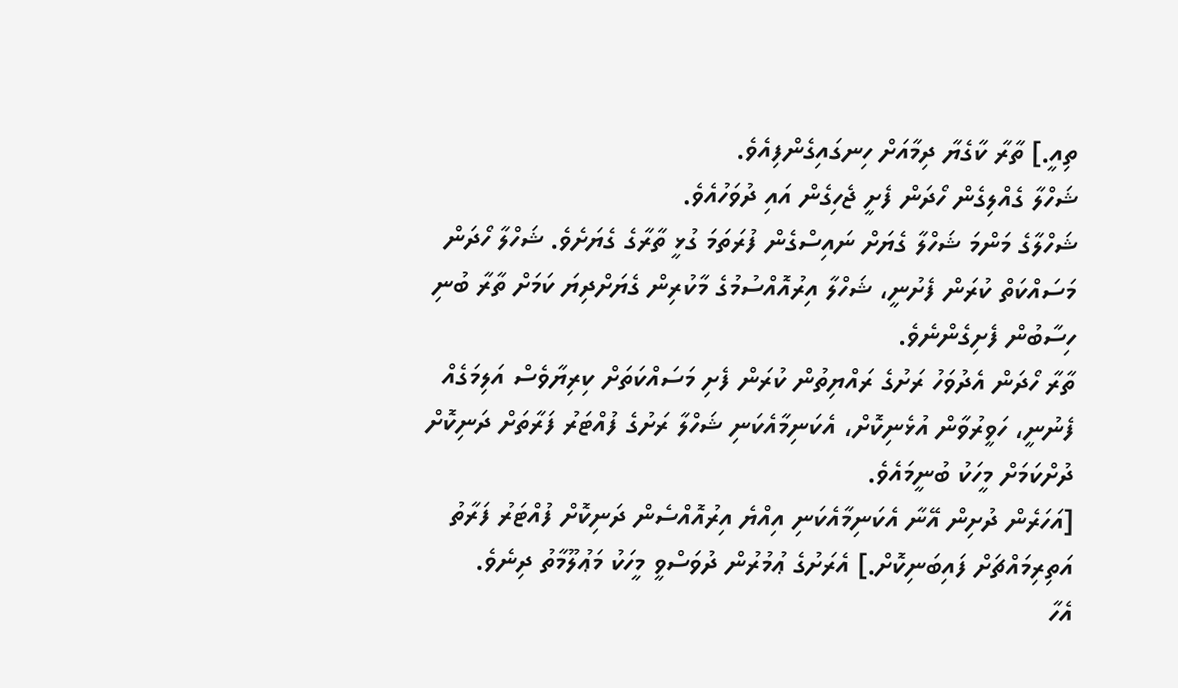ތިއީ.] ތާރާ ކާގެޔާ ދިމާއަށް ހިނގައިގެންފިއެވެ.
ޝަހްލާ ގެއްލިގެން ހޯދަން ފެށީ ޖެހިގެން އައި ދުވަހުއެވެ.
ޝަހްލާގެ މަންމަ ޝަހްލާ ގެޔަށް ނައިސްގެން ފުރަތަމަ ގުޅީ ތާރާގެ ގެޔަށެވެ. ޝަހްލާ ހޯދަން މަސައްކަތް ކުރަން ފެށުނީ، ޝަހްލާ އިރުއޮއްސުމުގެ މާކުރިން ގެޔަށްދިޔަ ކަމަށް ތާރާ ބުނި ހިސާބުން ފެށިގެންނެވެ.
ތާރާ ހޯދަން އެދުވަހު ރަށުގެ ރައްޔިތުން ކުރަން ފެށި މަސައްކަތަށް ކިރިޔާވެސް އަލިމަގެއް ފެނުނީ، ހަވީރުވާން އުޅެނިކޮށް، އެކަނިމާއެކަނި ޝަހްލާ ރަށުގެ ފުއްޓަރު ފަރާތަށް ދަނިކޮށް ދުށްކަމަށް މީހަކު ބުނީމައެވެ.
[އަހަރެން ދުށިން އޭނާ އެކަނިމާއެކަނި އިއްޔެ އިރުއޮއްސެން ދަނިކޮށް ފުއްޓަރު ފަރާތު އަތިރިމައްޗަށް ފައިބަނިކޮށް.] އެރަށުގެ ޢުމުރުން ދުވަސްވީ މީހަކު މަޢުލޫމާތު ދިނެވެ.
އެހާ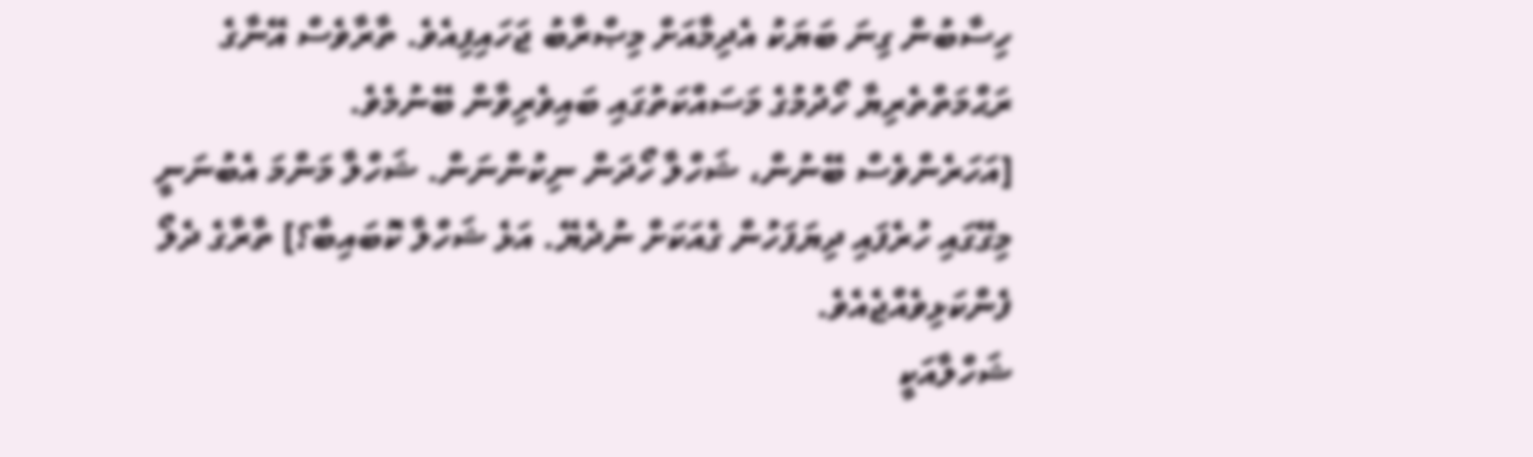ހިސާބުން ގިނަ ބަޔަކު އެދިމާއަށް މިޞްރާބު ޖަހައިފިއެވެ. ތާރާވެސް އޭނާގެ ރަޙްމަތްތެރިޔާ ހޯދުމުގެ މަސައްކަތުގައި ބައިވެރިވާން ބޭނުމެވެ.
[އަހަރެންވެސް ބޭނުން، ޝަހްލާ ހޯދަން ނިކުންނަން. ޝަހްލާ މަންމަ އެބުނަނީ މިގޭގައި ހުރެފައި ދިޔަފަހުން ގެއަކަށް ނުދެޔޭ. އަޅެ ޝަހްލާ ކޮބައިބާ؟] ތާރާގެ ދެލޯ ފެންކަޅިވެއްޖެއެވެ.
ޝަހްލާއަކީ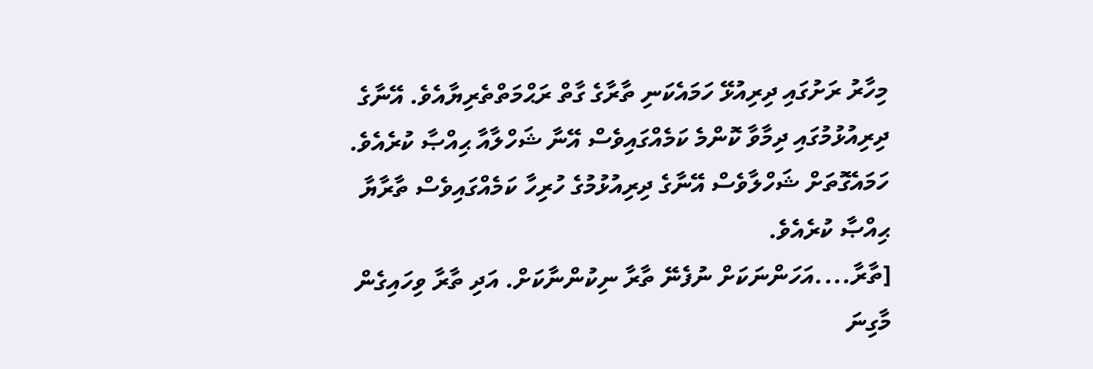މިހާރު ރަށުގައި ދިރިއުޅޭ ހަމައެކަނި ތާރާގެ ގާތް ރަޙްމަތްތެރިޔާއެވެ. އޭނާގެ ދިރިއުޅުމުގައި ދިމާވާ ކޮންމެ ކަމެއްގައިވެސް އޭނާ ޝަހްލާއާ ޙިއްޞާ ކުރެއެވެ. ހަމައެގޮތަށް ޝަހްލާވެސް އޭނާގެ ދިރިއުޅުމުގެ ހުރިހާ ކަމެއްގައިވެސް ތާރާޔާ ޙިއްޞާ ކުރެއެވެ.
[ތާރާ....އަހަންނަކަށް ނުފެނޭ ތާރާ ނިކުންނާކަށް. އަދި ތާރާ ވިހައިގެން މާގިނަ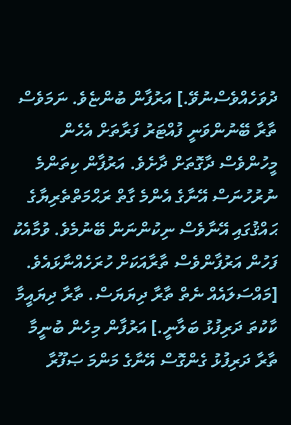ދުވަހެއްވެސްނުވޭ.] އަރުފާން ބުންޏެވެ. ނަމަވެސް ތާރާ ބޭނުންވަނީ ފުއްޓަރު ފަރާތަށް އެހެން މީހުންވެސް ދާގޮތަށް ދާށެވެ. އަރުފާން ކިތަންމެ ނުރުހުނަސް އޭނާގެ އެންމެ ގާތް ރަޙްމަތްތެރިޔާގެ ޙައްޤުގައި އޭނާވެސް ނިކުންނަން ބޭނުމެވެ. ވުމާއެކު ފަހުން އަރުފާންވެސް ތާރާއަކަށް ހުރަހެއްނާޅައެވެ.
[މައްސަލައެއް ނެތް ތާރާ ދިޔަޔަސް. ތާރާ ދިޔައީމާ ކާކުތަ ދަރިފުޅު ބަލާނީ.] އަރުފާން މިހެން ބުނީމާ ތާރާ ދަރިފުޅު ގެންގޮސް އޭނާގެ މަންމަ ޞަފޫރާ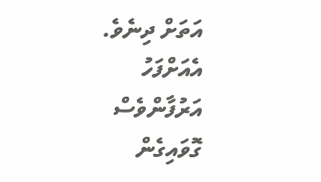އަތަށް ދިނެވެ.
އެއަށްފަހު އަރުފާންވެސް ގޮވައިގެން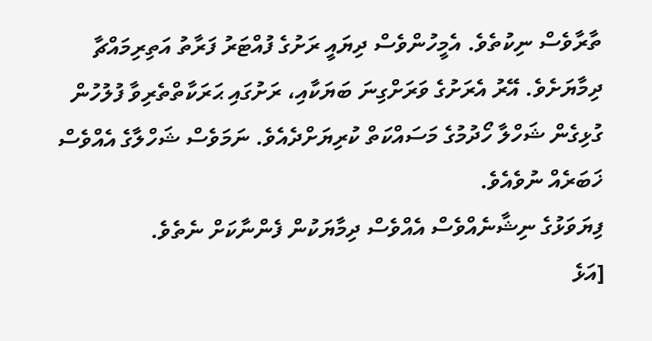ތާރާވެސް ނިކުތެވެ. އެމީހުންވެސް ދިޔައީ ރަށުގެ ފުއްޓަރު ފަރާތު އަތިރިމައްޗާ ދިމާޔަށެވެ. އޭރު އެރަށުގެ ވަރަށްގިނަ ބަޔަކާއި، ރަށުގައި ޙަރަކާތްތެރިވާ ފުލުހުން ގުޅިގެން ޝަހްލާ ހޯދުމުގެ މަސައްކަތް ކުރިޔަށްދެއެވެ. ނަމަވެސް ޝަހްލާގެ އެއްވެސް ޚަބަރެއް ނުވެއެވެ.
ފިޔަވަޅުގެ ނިޝާނެއްވެސް އެއްވެސް ދިމާޔަކުން ފެންނާކަށް ނެތެވެ.
[އަޅެ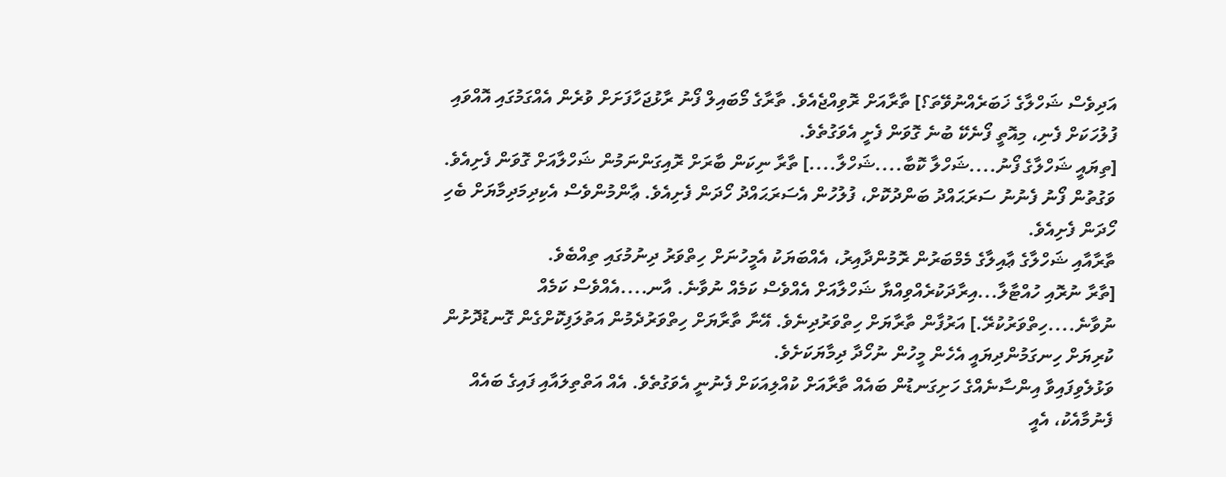އަދިވެސް ޝަހްލާގެ ޚަބަރެއްނުވޭތަ؟] ތާރާއަށް ރޮވިއްޖެއެވެ. ތާރާގެ މޯބައިލް ފޯނު ރާޅުޖަހާފަށަށް ވުރެން އެއްގަމުގައި އޮއްވައި ފުލުހަކަށް ފެނި، މިއޮތީ ފޯނެކޭ ބުނެ ގޮވަން ފެށީ އެވަގުތެވެ.
[ތިޔައީ ޝަހްލާގެ ފޯނު....ޝަހްލާ ކޮބާ....ޝަހްލާ....] ތާރާ ނިކަން ބާރަށް ރޮއިގަންނަމުން ޝަހްލާއަށް ގޮވަން ފެށިއެވެ.
ވަގުތުން ފޯނު ފެނުނު ސަރަޙައްދު ބަންދުކޮށް، ފުލުހުން އެސަރަޙައްދު ހޯދަން ފެށިއެވެ. ޢާންމުންވެސް އެކިދިމަދިމާޔަށް ބެހި ހޯދަން ފެށިއެވެ.
ތާރާއާއި ޝަހްލާގެ ޢާއިލާގެ މެމްބަރުން ރޮމުންދާއިރު، އެއްބަޔަކު އެމީހުނަށް ހިތްވަރު ދިނުމުގައި ތިއްބެވެ.
[ތާރާ ނުރޮއި ހުއްޓާލާ...އިރާދަކުރެއްވިއްޔާ ޝަހްލާއަށް އެއްވެސް ކަމެއް ނުވާނެ. އާނ....އެއްވެސް ކަމެއް ނުވާނެ....ހިތްވަރުކުރޭ.] އަރުފާން ތާރާޔަށް ހިތްވަރުދިނެވެ. އޭނާ ތާރާޔަށް ހިތްވަރުދެމުން އަތުލަފިކޮށްގެން ގޮނޑުދޮށުން ކުރިޔަށް ހިނގަމުންދިޔައީ އެހެން މީހުން ނުހޯދާ ދިމާޔަކަށެވެ.
ވަޅުލެވިފައިވާ އިންސާނެއްގެ ހަށިގަނޑުން ބައެއް ތާރާއަށް ކުއްލިއަކަށް ފެނުނީ އެވަގުތެވެ. އެއް އަތްތިލައާއި ފައިގެ ބައެއް ފެނުމާއެކު، އެއީ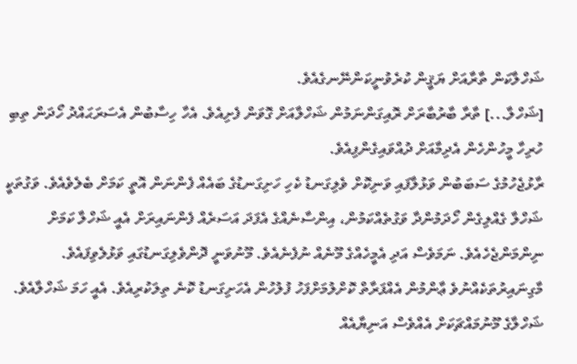ޝަހްލާކަން ތާރާއަށް ޔަޤީން ކުރެވުނީކަންނޭނގެއެވެ.
[ޝަހްލާ...] ތާރާ ބާރުބާރަށް ރޮއިގަންނަމުން ޝަހްލާއަށް ގޮވަން ފެށިއެވެ. އެހާ ހިސާބުން އެސަރަޙައްދު ހޯދަން ތިބި ހުރިހާ މީހުންހެން އެދިމާއަށް ދުއްވައިގެންފިއެވެ.
ރާޅުޖެހުމުގެ ސަބަބުން ވަޅުލާފައި ވަނިކޮށް ވެލިގަނޑު ކެހި ހަށިގަނޑުގެ ބައެއް ފެންނަން އޮތީ ކަމަށް ބެލެވެއެވެ. ވަގުތަކީ ޝަހްލާ ގެއްލިގެން ހޯދަމުންދާ ވަގުތެއްކަމުން، އިންސާނެއްގެ އެފަދަ އަސަރެއް ފެންނައިރަށް އެއީ ޝަހްލާ ކަމަށް ނިންމަންޖެހެއެވެ. ނަމަވެސް އަދި އެމީހެއްގެ މޫނެއް ނުފެނެއެވެ. މޫނުވަނީ ދޮންވެލިގަނޑުގައި ވަޅުލެވިފައެވެ.
މާގިނައިރުތަކެއްނުވެ ޢާންމުން އެއްފަރާތް ކޮށްލުމަށްފަހު ފުލުހުން އެހަށިގަނޑު ކޮނެ ތިލަކުރިއެވެ. އެއީ ހަމަ ޝަހްލާއެވެ. ޝަހްލާގެ މޫނުމައްޗަކަށް އެއްވެސް އަނިޔާއެއް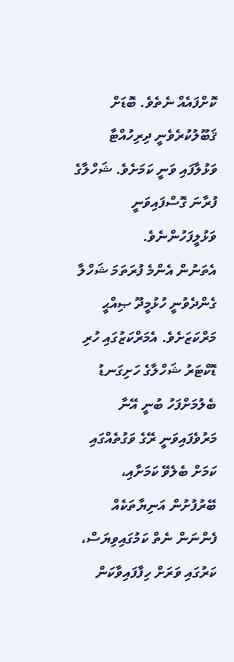ކޮށްފައެއް ނެތެވެ. ބޮޑަށް ޤަބޫލުކުރެވެނީ ދިރިހުއްޓާ ވަޅުލާފައި ވަނީ ކަމަށެވެ. ޝަހްލާގެ ފުރާނަ ގޮސްފައިވަނީ ވަޅުލީފަހުންނެވެ.
އެތަނުން އެންމެ ފުރަތަމަ ޝަހްލާ ގެންދެވުނީ ހުޅުމީދޫ ޞިއްޙީ މަރްކަޒަށެވެ. އެމަރްކަޒުގައި ހުރި ޑޮކްޓަރު ޝަހްލާގެ ހަށިގަނޑު ބެލުމަށްފަހު ބުނީ އޭނާ މަރުވެފައިވަނީ ރޭގެ ވަގުތެއްގައި ކަމަށް ބެލެވޭ ކަމަށާއި، ބޭރުފުށުން އަނިޔާތަކެއް ފެންނަން ނެތް ކަމުގައިވިޔަސް، ކަރުގައި ވަރަށް ހިފާފައިވާކަން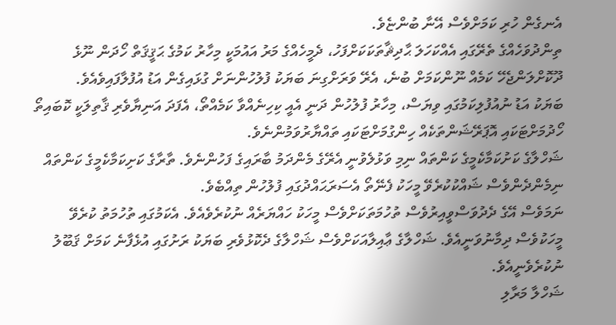އެނގެން ހުރި ކަމަށްވެސް އޭނާ ބުންޏެވެ.
ތިންދުވަހެއްގެ ތެރޭގައި އެއްކަހަލަ ޙާދިޘާތަކަކަށްފަހު، ދެމީހެއްގެ މަރު އައުމަކީ މިހާރު ކަމުގެ ޙަޤީޤަތް ހޯދަން ނޫޅެ ދޫކޮށްލަންޖެހޭ ކަމެއް ނޫންކަމަށް ބުނެ، އެރޭ ވަރަށްގިނަ ބަޔަކު ފުލުހުންނަށް ގުޅައިގެން އަޑު އުފުލާފައިވެއެވެ.
ބަޔަކު އަޑު ނުއުފުލިކަމުގައި ވިޔަސް، މިހާރު ފުލުހުން ދަނީ އެއީ ކިހިނެއްވާ ކަމެއްތޯ، އެފަދަ އަނިޔާވެރި ޤާތިލަކީ ކޮބައިތޯ ހޯދުމަށްޓަކައި އޮޕަރޭޝަންތަކެއް ހިންގުމަށްޓަކައި ތައްޔާރުވަމުންނެވެ.
ޝަހްލާގެ ކަށުކަމާކެމީގެ ކަންތައް ނިމި ވަޅުލެވުނީ އެރޭގެ މެންދަމު ބާރައިގެ ފަހުންނެވެ. ތާރާގެ ކަށިކަމާކެމީގެ ކަންތައް ނިމެންދެންވެސް ޝައްކުކުރެވޭ މީހަކު ފެނޭތޯ އެސަރަޙައްދުގައި ފުލުހުން ތިއްބެވެ.
ނަމަވެސް އޭގެ ދެދުވަސްވީއިރުވެސް ތުހުމަތަކަށްވެސް މީހަކު ހައްޔަރެއް ނުކުރެވެއެވެ. އެކަމުގައި ތުހުމަތު ކުރެވޭ މީހަކުވެސް ދިމާނުވަނީއެވެ. ޝަހްލާގެ ޢާއިލާއަކަށްވެސް ޝަހްލާގެ ދެކޮޅުވެރި ބަޔަކު ރަށުގައި އުޅެފާނެ ކަމަށް ޤަބޫލު ނުކުރެވެނީއެވެ.
ޝަހްލާ މަރާލި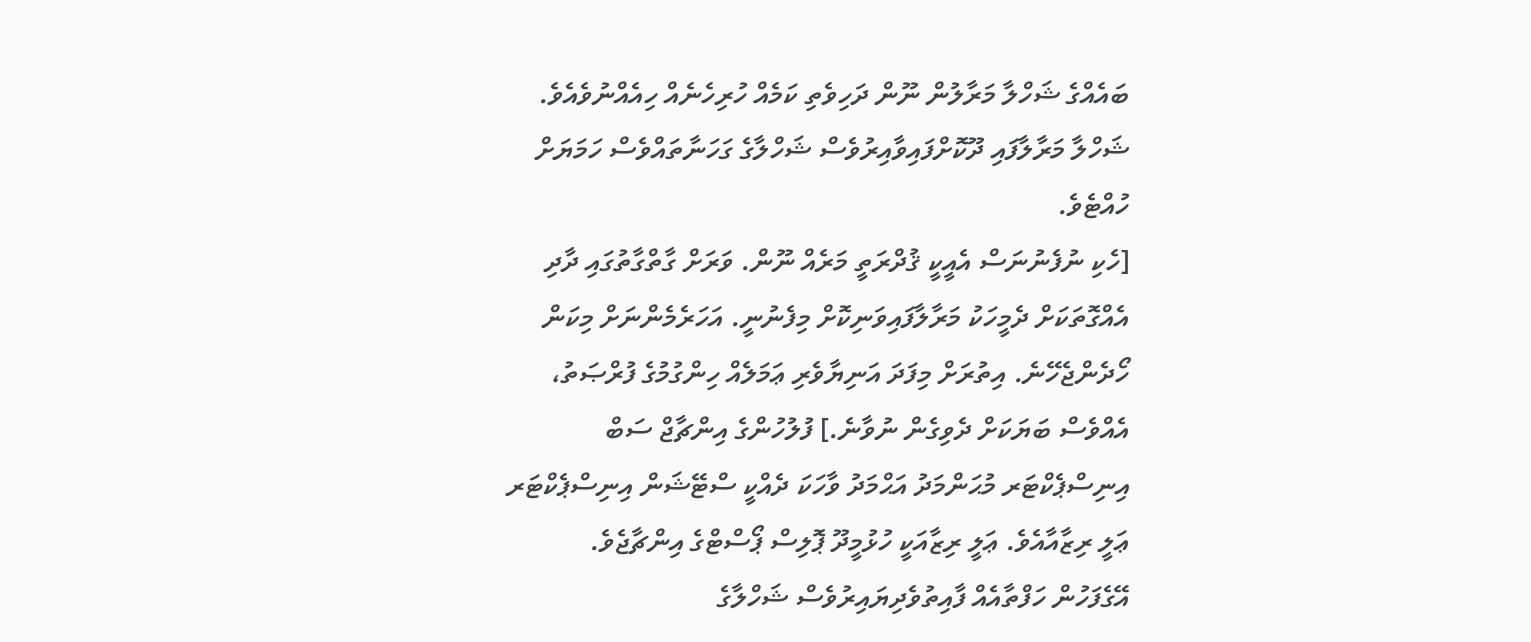ބައެއްގެ ޝަހްލާ މަރާލުން ނޫން ދަހިވެތި ކަމެއް ހުރިހެނެއް ހިއެއްނުވެއެވެ. ޝަހްލާ މަރާލާފައި ދޫކޮށްފައިވާއިރުވެސް ޝަހްލާގެ ގަހަނާތައްވެސް ހަމަޔަށް ހުއްޓެވެ.
[ހެކި ނުފެނުނަސް އެއީކީ ޤުދްރަތީ މަރެއް ނޫން. ވަރަށް ގާތްގާތުގައި ދާދި އެއްގޮތަކަށް ދެމީހަކު މަރާލާފައިވަނިކޮށް މިފެނުނީ. އަހަރެމެންނަށް މިކަން ހޯދެންޖެހޭނެ. އިތުރަށް މިފަދަ އަނިޔާވެރި ޢަމަލެއް ހިންގުމުގެ ފުރްޞަތު، އެއްވެސް ބަޔަކަށް ދެވިގެން ނުވާނެ.] ފުލުހުންގެ އިންޗާޖް ސަބް އިނިސްޕެކްޓަރ މުޙަންމަދު އަޙްމަދު ވާހަކަ ދެއްކީ ސްޓޭޝަން އިނިސްޕެކްޓަރ ޢަލީ ރިޒާއާއެވެ. ޢަލީ ރިޒާއަކީ ހުޅުމީދޫ ޕޮލިސް ޕޯސްޓްގެ އިންޗާޖެވެ.
އޭގެފަހުން ހަފްތާއެއް ފާއިތުވެދިޔައިރުވެސް ޝަހްލާގެ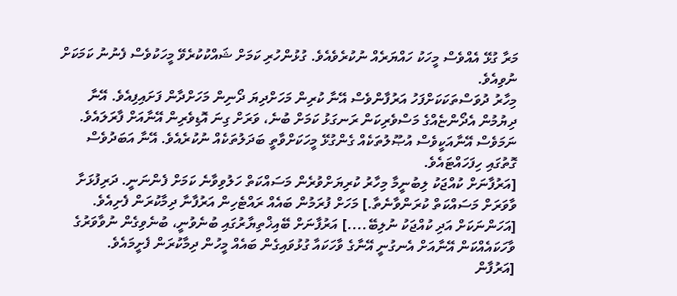މަރާ ގުޅޭ އެއްވެސް މީހަކު ހައްޔަރެއް ނުކުރެވެއެވެ. ގުޅުންހުރި ކަމަށް ޝައްކުކުރެވޭ މީހަކުވެސް ފެނުނު ކަމަކަށް ނުވިއެވެ.
މިހާރު ދުވަސްތަކަކަށްފަހު އަރުފާންވެސް އޭނާ ކުރިން މަހަށްދިޔަ ދޯނިން މަހަށްދާން ފަށައިފިއެވެ. އޭނާ ދިޔުމުން އެދޯންޏެއްގެ މަސްވެރިކަން ރަނގަޅު ކަމަށް ބުނެ، ވަރަށް ގިނަ އޮޑިވެރިން އޭނާއަށް ފާރަލައެވެ. ނަމަވެސް އޭނާއަކީވެސް އުޞޫލުތަކެއް ގެންގުޅޭ މީހަކަށްވާތީ ބަދަލުތަކެއް ނުކުރެއެވެ. އޭނާ އަބަދުވެސް ގޮތުގައި ހިފަހައްޓައެވެ.
[އަރުފާނަށް ކުއްޖަކު ލިބުނީމާ މިހާރު ކުރިޔަށްވުރެން މަސައްކަތް ހަލުވިވާނެ ކަމަށް ފެންނަނީ. ދަރިފުޅަށާ ވާވަރަށް މަސައްކަތް ކުރަންވާނެތާ.] މަހަށް ފުރަމުން ބައެއް ރައްޓެހިން އަރުފާނާ ދިމާކުރަން ފެށިއެވެ.
[އަހަންނަކަށް އަދި ކުއްޖަކު ނުލިބޭ....] އަރުފާނަށް ބޭއިޚްތިޔާރުގައި ބުނެވުނީ، ބުނެވިގެން ނުވާވަރުގެ ވާހަކައެއްކަން އޭނާއަށް އެނގުނީ އޭނާގެ ވާހަކައާ ގުޅުވައިގެން ބައެއް މީހުން ދިމާކުރަން ފެށީމައެވެ.
[އަރުފާން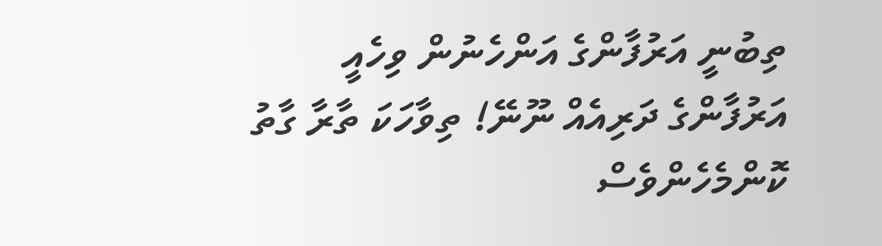ތިބުނީ އަރުފާންގެ އަންހެނުން ވިހެއީ އަރުފާންގެ ދަރިއެއް ނޫނޭ! ތިވާހަކަ ތާރާ ގާތު ކޮންމެހެންވެސް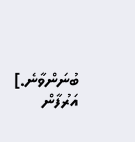ބުނަންވާނެ.] އަރުފާން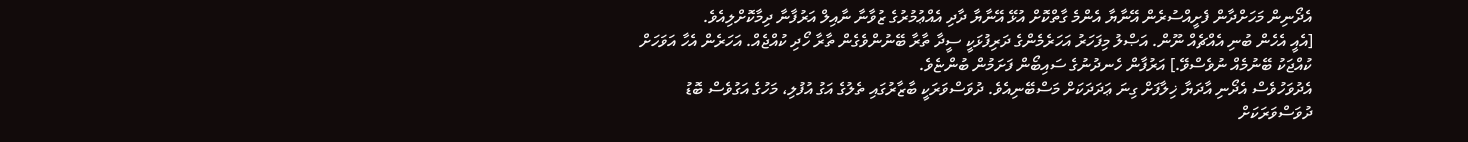އެދޯނިން މަހަށްދާން ފެށީއްސުރެން އޭނާޔާ އެންމެ ގާތްކޮށް އުޅޭ އޭނާޔާ ދާދި އެއްޢުމުރުގެ ޒުވާނާ ނާއިލް އަރުފާނާ ދިމާކޮށްލިއެވެ.
[އެއީ އެހެން ބުނި އެއްޗެއް ނޫން. އަޞްލު މިފަހަރު އަހަރެމެންގެ ދަރިފުޅަކީ ސީދާ ތާރާ ބޭނުންވެގެން ތާރާ ހޯދި ކުއްޖެއް. އަހަރެން އެހާ އަވަހަށް ކުއްޖަކު ބޭނުމެއް ނުވެސްވޭ.] އަރުފާން ހެނދުނުގެ ސައިބޯން ފަށަމުން ބުންޏެވެ.
އެދުވަހުވެސް އެދޯނި އާދަޔާ ޚިލާފަށް ގިނަ ޢަދަދަކަށް މަސްބޭނިއެވެ. ދުވަސްވަރަކީ ބާޒާރުގައި ތެލުގެ އަގު އުފުލި، މަހުގެ އަގުވެސް ބޮޑު ދުވަސްވަރަކަށް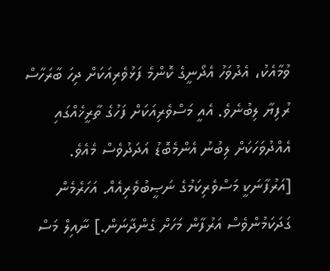ވުމާއެކު، އެދުވަހު އެދޯނީގެ ކޮންމެ ފަޅުވެރިއަކަށް ދިހަ ބާރަހާސް ރުފިޔާ ލިބުނެވެ. އެއީ މަސްވެރިއަކަށް ފަހުގެ ތާރީޚެއްގައި އެއްދުވަހަކަށް ލިބުނު އެންމެބޮޑު އަދަދުވެސް މެއެވެ.
[އަރުފާނަކީ މަސްވެރިކަމުގެ ނަޞީބުވެރިއެއް. އަހަރެމެން ގަދަކަމުންވެސް އަރުފާން މަހަށް ގެންދާނަން.] ނާއިލް މަސް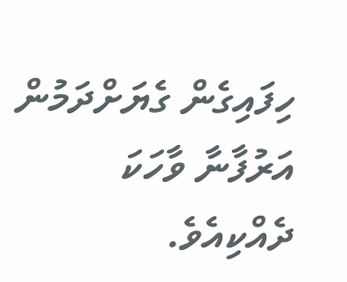ހިފައިގެން ގެޔަށްދަމުން އަރުފާނާ ވާހަކަ ދެއްކިއެވެ.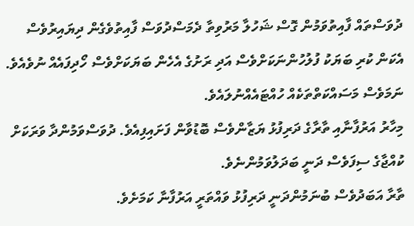ދުވަސްތައް ފާއިތުވަމުން ގޮސް ޝަހުލާ މަރުވިތާ ދެމަސްދުވަސް ފާއިތުވެގެން ދިޔައިރުވެސް އެކަން ކުރި ބަޔަކު ފުލުހުންނަކަށްވެސް އަދި ރަށުގެ އެހެން ބަޔަކަށްވެސް ހޯދިފައެއް ނުވެއެވެ. ނަމަވެސް މަސައްކަތްތަކެއް ހުއްޓައެއްނުލައެވެ.
މިހާރު އަރުފާނާއި ތާރާގެ ދަރިފުޅު ޔަޒާންވެސް ބޮޑުވާން ފަށައިފިއެވެ. ދުވަސްވަމުންދާ ވަރަކަށް ކުއްޖާގެ ސިފަވެސް ދަނީ ބަދަލުވަމުންނެވެ.
ތާރާ އަބަދުވެސް ބުނަމުންދަނީ ދަރިފުޅު ވައްތަރީ އަރުފާނާ ކަމަށެވެ.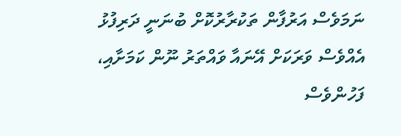ނަމަވެސް އަރުފާން ތަކުރާރުކޮށް ބުނަނީ ދަރިފުޅު އެއްވެސް ވަރަކަށް އޭނައާ ވައްތަރު ނޫން ކަމަށާއި، ފަހުންވެސް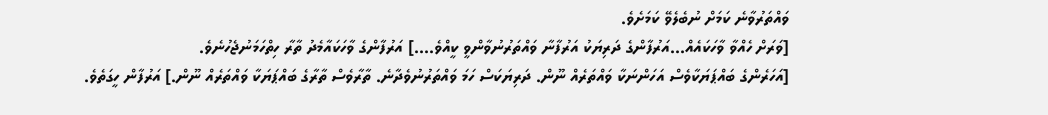ވައްތަރުވާނެ ކަމަށް ނުބެލެވޭ ކަމަށެވެ.
[ވަރަށް ހެއްވާ ވާހަކައެއް...އަރުފާންގެ ދަރިޔަކު އަރުފާނާ ވައްތަރުނުވާންވީ ކީއްވެ....] އަރުފާންގެ ވާހަކައާމެދު ތާރާ ހިތްހަމަނުޖެހުނެވެ.
[އަހަރެންގެ ބައްޕަޔަކާވެސް އަހަންނަކާ ވައްތަރެއް ނޫން. ދަރިޔަކަސް ހަމަ ވައްތަރުނުވެދާނެ. ތާރާވެސް ތާރާގެ ބައްޕަޔަކާ ވައްތަރެއް ނޫން.] އަރުފާން ހީގަތެވެ.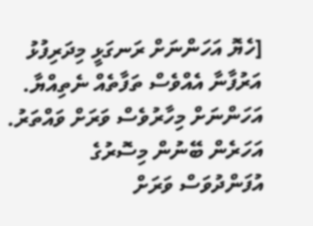[ހެޔޮ އަހަންނަށް ރަނގަޅީ މިދަރިފުޅު އަރުފާނާ އެއްވެސް ތަފާތެއް ނެތިއްޔާ. އަހަންނަށް މިހާރުވެސް ވަރަށް ވައްތަރު. އަހަރެން ބޭނުން މިސޮރުގެ އުފަންދުވަސް ވަރަށް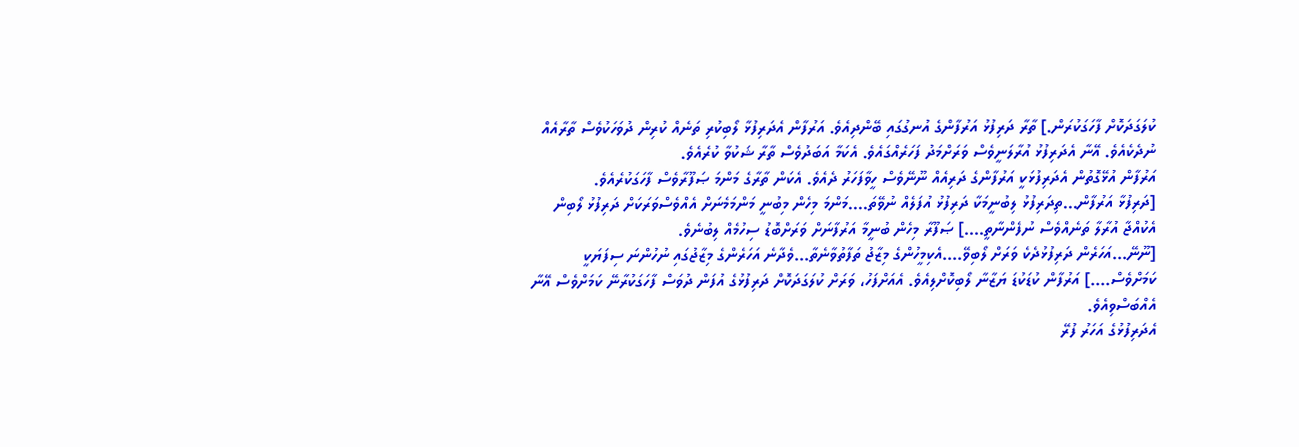ކުލަގަދަކޮށް ފާހަގަކުރަން.] ތާރާ ދަރިފުޅު އަރުފާންގެ އުނގުގައި ބޭންދިއެވެ. އަރުފާން އެދަރިފުޅާ ލޯބިކުރި ތަނެއް ކުރިން ދުވަހަކުވެސް ތާރާއެއް ނުދެކެއެވެ. އޭނާ އެދަރިފުޅު އުރާލަނީވެސް ވަރަށްމަދު ފަހަރެއްގައެވެ. އެކަމާ އަބަދުވެސް ތާރާ ޝަކުވާ ކުރެއެވެ.
އަރުފާން އުޅޭގޮތުން އެދަރިފުޅަކީ އަރުފާންގެ ދަރިއެއް ނޫނޭވެސް ހީވާފަހަރު ދެއެވެ. އެކަން ތާރާގެ މަންމަ ޞަފޫރާވެސް ފާހަގަކުރެއެވެ.
[ދަރިފުޅާ އަރުފާން...ތިދަރިފުޅު ލިބުނީމަކާ ދަރިފުޅު އުފަލެއް ނުވޭތަ....މަންމަ މިހެން މިބުނީ މަންމަމެނަށް އެއްވެސްވަރަކަށް ދަރިފުޅު ލޯބިން އެކުއްޖާ އުރާލާ ތަނެއްވެސް ނުފެންނާތީ....] ޞަފޫރާ މިހެން ބުނީމާ އަރުފާނަށް ވަރަށްބޮޑު ސިހުމެއް ލިބުނެވެ.
[ނޫނޭ...އަހަރެން ދަރިފުޅުދެކެ ވަރަށް ލޯބިވޭ....އެކިމީހުންގެ މިޒާޖު ތަފާތުވާނެތާ...ވެދާނެ އަހަރެންގެ މިޒާޖުގައި ނުހުންނަ ސިފަޔަކީ ކަމަށްވެސް....] އަރުފާން ކުޑަކުޑަ ޔަޒާނާ ލޯބިކޮށްލިއެވެ. އެއަށްފަހު، ވަރަށް ކުލަގަދަކޮށް ދަރިފުޅުގެ އުފަން ދުވަސް ފާހަގަކުރާނޭ ކަމަށްވެސް އޭނާ އެއްބަސްވިއެވެ.
އެދަރިފުޅުގެ އަހަރު ފުރޭ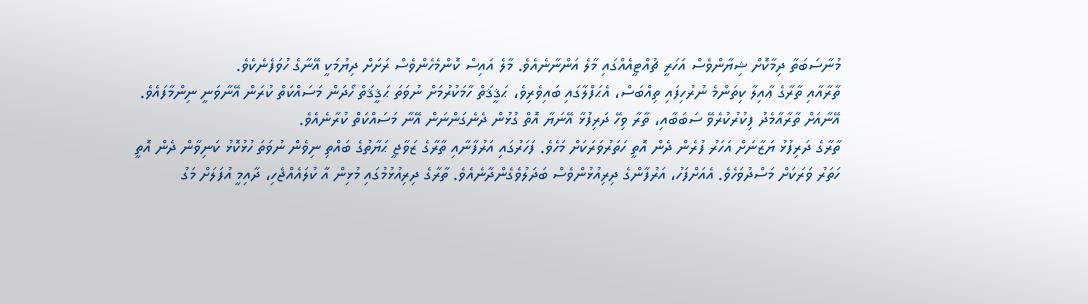މުނާސަބަތާ ދިމާކޮށް ޝިޔާންވެސް އަހަރީ ޗުއްޓީއެއްގައި މާލެ އަންނާނެއެވެ. މާލެ އައިސް ކޮންމެހެންވެސް ރަށަށް ދިޔުމަކީ އޭނާގެ ހުވަފެނެކެވެ.
ތާރާއާއި ތާރާގެ ޢާއިލާ ކިތަންމެ ނުރުހިފައި ތިއްބަސް، އެޙަފްލާގައި ބައިވެރިވެ، ޙަޤީޤަތް ހާމަކުރުމަށް ނުވަތަ ޙަޤީޤަތް ހޯދަން މަސައްކަތް ކުރަން އޭނާވަނީ ނިންމާފައެވެ. އޭނާއަށް ތާރާއާމެދު ފިކުރުކުރެވޭ ސަބަބާއި، ތާރާ ވިހޭ ދަރިފުޅާ އޭނަޔާ އޮތް ގުޅުން ދެނެގަންނަން އޭނާ މަސައްކަތް ކުރާނެއެވެ.
ތާރާގެ ދަރިފުޅު ޔަޒާނަށް އަހަރު ފުރެން ދެން އޮތީ ހަތަރުވަރަކަށް މަހެވެ. ފަހަރުގައި އަރުފާނާއި ތާރާގެ ޒަވާޖީ ޙަޔާތުގެ ބައްތި ނިވެން ނުވަތަ ހުޅުކޮޅު ކަނިވާން ދެން އޮތީ ހަތަރު ވަރަކަށް މަސްދުވަހެވެ. އެއަށްފަހު، އަރުފާންގެ ދިރިއުޅުންވެސް ބަދަލުވެގެންދާނެއެވެ. ތާރާގެ ދިރިއުޅުމުގައި މުޅިން އާ ކުލައެއްޖެހި، ދާއިމީ އުފަލަށް މަގު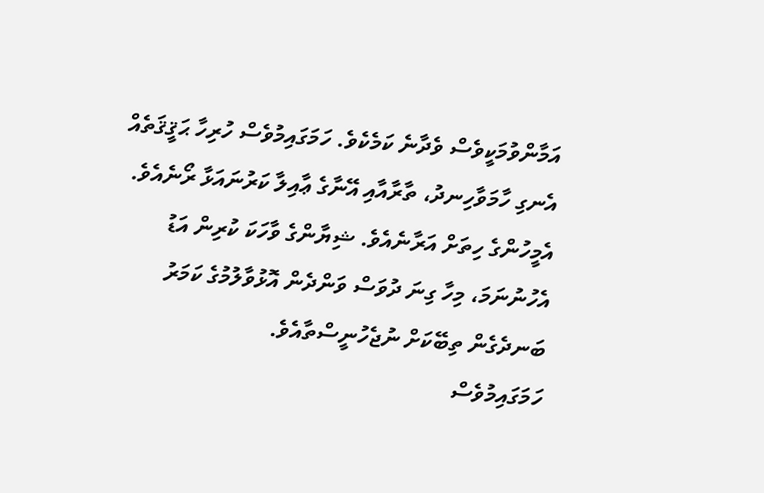އަމާންވުމަކީވެސް ވެދާނެ ކަމެކެވެ. ހަމަގައިމުވެސް ހުރިހާ ޙަޤީޤަތެއް އެނގި ހާމަވާހިނދު، ތާރާއާއި އޭނާގެ ޢާއިލާ ކަރުނައަޅާ ރޯނެއެވެ. އެމީހުންގެ ހިތަށް އަރާނެއެވެ. ޝިޔާންގެ ވާހަކަ ކުރިން އަޑު އެހުނުނަމަ، މިހާ ގިނަ ދުވަސް ވަންދެން އޮޅުވާލުމުގެ ކަމަރު ބަނދެގެން ތިބޭކަށް ނުޖެހުނީސްތާއެވެ.
ހަމަގައިމުވެސް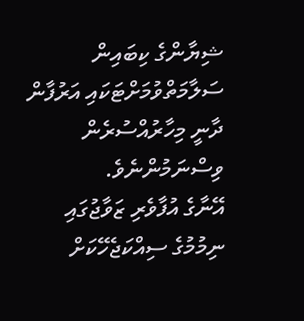ޝިޔާންގެ ކިބައިން ސަލާމަތްވުމަށްޓަކައި އަރުފާން ދާނީ މިހާރުއްސުރެން ވިސްނަމުންނެވެ.
އޭނާގެ އުފާވެރި ޒަވާޖުގައި ނިމުމުގެ ސިއްކަޖެހޭކަށް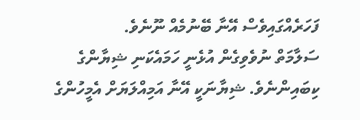ފަހަރެއްގައިވެސް އޭނާ ބޭނުމެއް ނޫނެވެ.
ސަލާމަތް ނުވެވިގެން އުޅެނީ ހަމައެކަނި ޝިޔާންގެ ކިބައިންނެވެ. ޝިޔާނަކީ އޭނާ އަމިއްލަޔަށް އެމީހުންގެ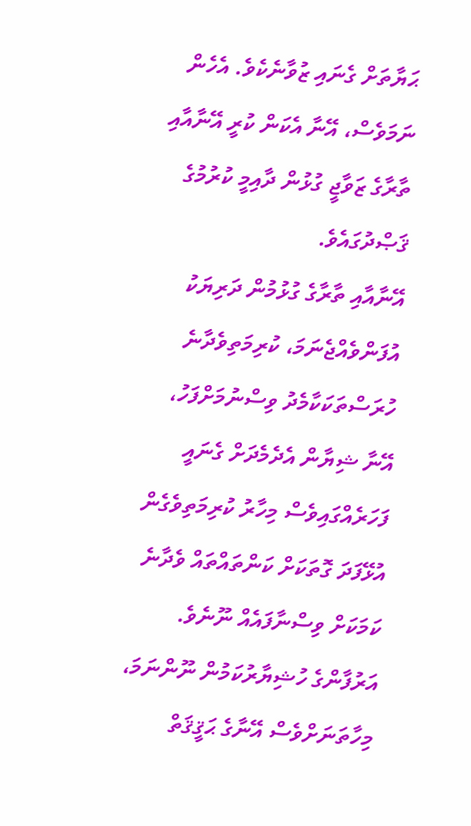ޙަޔާތަށް ގެނައި ޒުވާނެކެވެ. އެހެން ނަމަވެސް، އޭނާ އެކަން ކުރީ އޭނާއާއި ތާރާގެ ޒަވާޖީ ގުޅުން ދާއިމީ ކުރުމުގެ ޤަޞްދުގައެވެ.
އޭނާއާއި ތާރާގެ ގުޅުމުން ދަރިޔަކު އުފަންވެއްޖެނަމަ، ކުރިމަތިވެދާނެ ހުރަސްތަކަކާމެދު ވިސްނުމަށްފަހު، އޭނާ ޝިޔާން އެދެމެދަށް ގެނައީ ފަހަރެއްގައިވެސް މިހާރު ކުރިމަތިވެގެން އުޅޭފަދަ ގޮތަކަށް ކަންތައްތައް ވެދާނެ ކަމަކަށް ވިސްނާފައެއް ނޫނެވެ.
އަރުފާންގެ ހުޝިޔާރުކަމުން ނޫންނަމަ، މިހާތަނަށްވެސް އޭނާގެ ޙަޤީޤަތް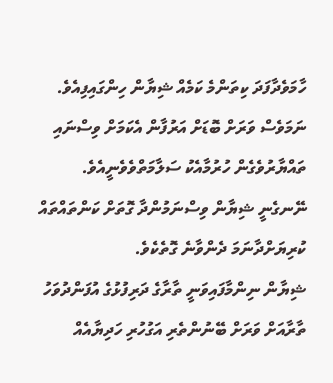ހާމަވެދާފަދަ ކިތަންމެ ކަމެއް ޝިޔާން ހިންގައިފިއެވެ. ނަމަވެސް ވަރަށް ބޮޑަށް އަރުފާން އެކަމަށް ވިސްނައި ތައްޔާރުވެގެން ހުރުމާއެކު ސަލާމަތްވެވެނީއެވެ.
ނޭނގެނީ ޝިޔާން ވިސްނަމުންދާ ގޮތަށް ކަންތައްތައް ކުރިޔަށްދާނަމަ ދެންވާނެ ގޮތެކެވެ.
ޝިޔާން ނިންމާފައިވަނީ ތާރާގެ ދަރިފުޅުގެ އުފަންދުވަހު ތާރާއަށް ވަރަށް ބޭނުންތެރި އަގުހުރި ހަދިޔާއެއް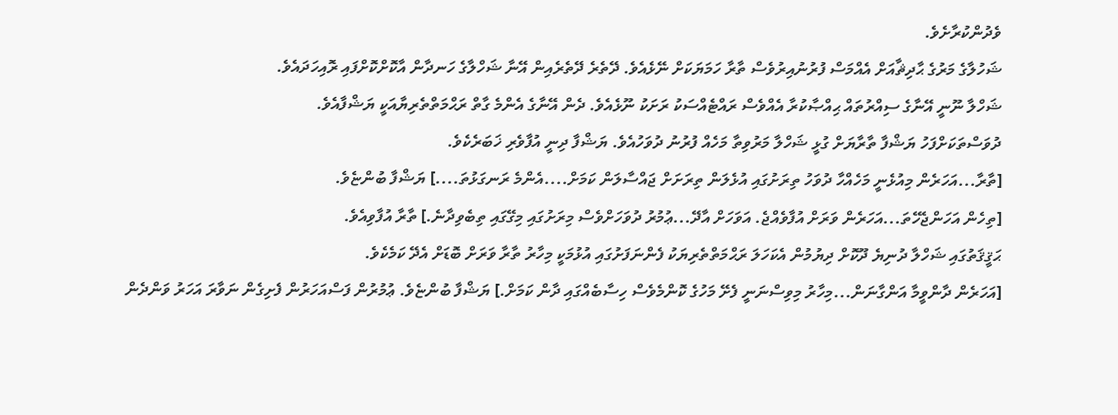ވެދުންކުރާށެވެ.
ޝަހުލާގެ މަރުގެ ޙާދިޘާއަށް އެއްމަސް ފުރުނުއިރުވެސް ތާރާ ހަމަޔަކަށް ނޭޅެއެވެ. ދޭތެރެ ދޭތެރެއިން އޭނާ ޝަހްލާގެ ހަނދާން އާކޮށްކޮށްފައި ރޮއިހަދައެވެ.
ޝަހްލާ ނޫނީ އޭނާގެ ސިއްރުތައް ޙިއްޞާކުރާ އެއްވެސް ރައްޓެއްސަކު ރަށަކު ނޫޅެއެވެ. ދެން އޭނާގެ އެންމެ ގާތް ރަޙްމަތްތެރިޔާއަކީ ޔަޝްފާއެވެ.
ދުވަސްތަކަށްފަހު ޔަޝްފާ ތާރާޔަށް ގުޅީ ޝަހްލާ މަރުވިތާ މަހެއް ފުރުނު ދުވަހުއެވެ. ޔަޝްފާ ދިނީ އުފާވެރި ޚަބަރެކެވެ.
[ތާރާ...އަހަރެން މިއުޅެނީ މަހެއްހާ ދުވަހު ތިރަށުގައި އުޅެލަން ތިރަށަށް ޖައްސާލަން ކަމަށް....އެންމެ ރަނގަޅުތަ....] ޔަޝްފާ ބުންޏެވެ.
[ތިހެން އަހަންޖެހޭތަ...އަހަރެން ވަރަށް އުފާވެއްޖެ. އަވަހަށް އާދޭ...ޢުމުރު ދުވަހަށްވެސް މިރަށުގައި މިގޭގައި ތިބެވިދާނެ.] ތާރާ އުފާވިއެވެ.
ޙަޤީޤަތުގައި ޝަހްލާ ދުނިޔެ ދޫކޮށް ދިޔުމުން އެކަހަލަ ރަޙްމަތްތެރިޔަކު ފެންނަފަށުގައި އުޅުމަކީ މިހާރު ތާރާ ވަރަށް ބޮޑަށް އެދޭ ކަމެކެވެ.
[އަހަރެން ދާންވީމާ އަންގާނަން...މިހާރު މިވިސްނަނީ ފެށޭ މަހުގެ ކޮންމެވެސް ހިސާބެއްގައި ދާން ކަމަށް.] ޔަޝްފާ ބުންޏެވެ. ޢުމުރުން ފަސްއަހަރުން ފެށިގެން ނަވާރަ އަހަރު ވަންދެން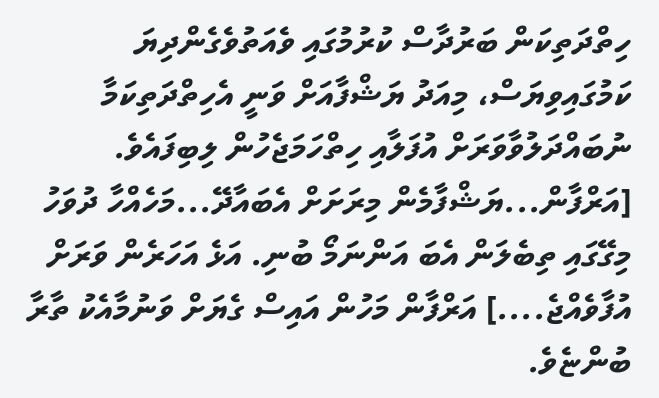ހިތްދަތިކަން ބަރުދާސް ކުރުމުގައި ވެއަތުވެގެންދިޔަ ކަމުގައިވިޔަސް، މިއަދު ޔަޝްފާއަށް ވަނީ އެހިތްދަތިކަމާ ނުބައްދަލުވާވަރަށް އުފަލާއި ހިތްހަމަޖެހުން ލިބިފައެވެ.
[އަރްފާން...ޔަޝްފާމެން މިރަށަށް އެބައާދޭ...މަހެއްހާ ދުވަހު މިގޭގައި ތިބެލަން އެބަ އަންނަމޯ ބުނި. އަޅެ އަހަރެން ވަރަށް އުފާވެއްޖެ....] އަރްފާން މަހުން އައިސް ގެޔަށް ވަނުމާއެކު ތާރާ ބުންޏެވެ.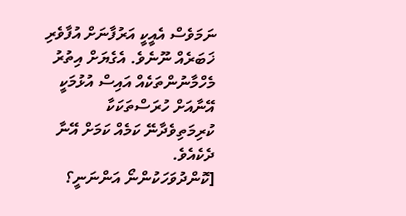ނަމަވެސް އެއީކީ އަރުފާނަށް އުފާވެރި ޚަބަރެއް ނޫނެވެ. އެގެޔަށް އިތުރު މެހްމާނުންތަކެއް އައިސް އުޅުމަކީ އޭނާއަށް ހުރަސްތަކަކާ ކުރިމަތިވެދާނޭ ކަމެއް ކަމަށް އޭނާ ދެކެއެވެ.
[ކޮންދުވަހަކުންނޯ އަންނަނީ؟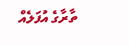ތާރާގެ އުފަލެއް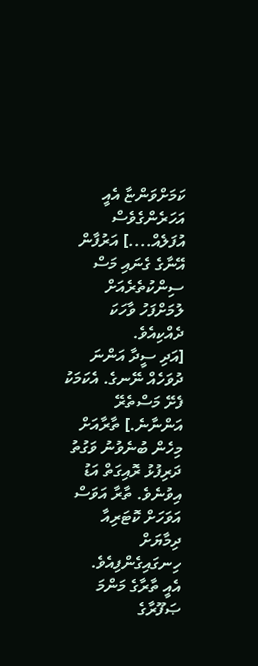ކަމަށްވަންޏާ އެއީ އަހަރެންގެވެސް އުފަލެއް....] އަރުފާން އޭނާގެ ގެނައި މަސް ސިންކުތެރެއަށް ލުމަށްފަހު ވާހަކަ ދެއްކިއެވެ.
[އަދި ސީދާ އަންނަ ދުވަހެއް ނޭނގެ. އެކަމަކު ފެށޭ މަސްތެރޭ އަންނާނެ.] ތާރާއަށް މިހެން ބުނެވުނު ވަގުތު ދަރިފުޅު ރޮއިގަތް އަޑު އިވުނެވެ. ތާރާ އަވަސް އަވަހަށް ކޮޓަރިއާ ދިމާޔަށް ހިނގައިގެންފިއެވެ.
އެއީ ތާރާގެ މަންމަ ޞަފޫރާގެ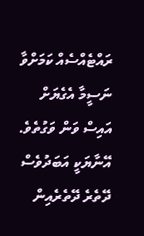ރައްޓެއްސެއް ކަމަށްވާ ނަސީމާ އެގެޔަށް އައިސް ވަން ވަގުތެވެ. އޭނާޔަކީ އަބަދުވެސް ދޭތެރެ ދޭތެރެއިން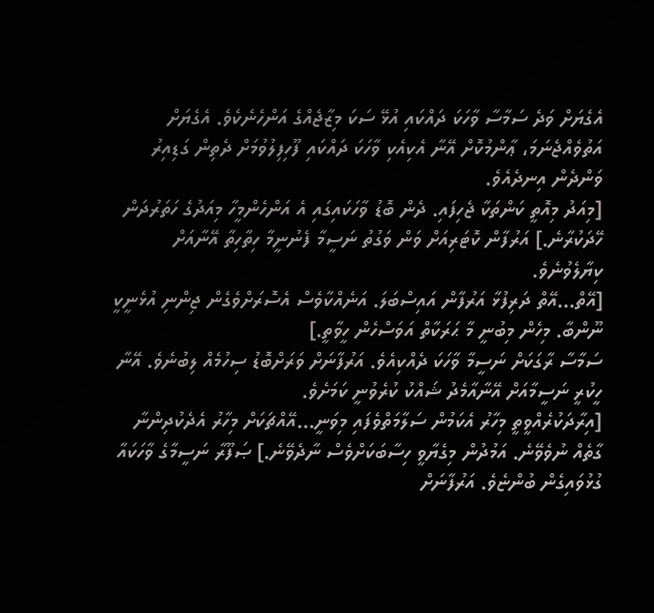އެގެޔަށް ވަދެ ސަމާސާ ވާހަކަ ދައްކައި އުޅޭ ސަކަ މިޒާޖެއްގެ އަންހެނެކެވެ. އެގެޔަށް އަތުވެއްޖެނަމަ، ޢާންމުކޮށް އޭނާ އެކިއެކި ވާހަކަ ދައްކައި ފޫހިފިލުވުމަށް ދެތިން ގަޑިއިރު ވަންދެން އިނދެއެވެ.
[މިއަދު މިއޮތީ ކަންތަކާ ޖެހިފައި. ދެން ބޮޑު ވާހަކައިގައި އެ އަންހެންމީހާ މިއަދުގެ ހަތަރުދަން ހޭދަކުރާނެ.] އަރުފާން ކޮޓަރިއަށް ވަން ވަގުތު ނަސީމާ ފެނުނީމާ ހިތާހިތާ އޭނާއަށް ކިޔާލެވުނެވެ.
[އޭތް...އޭތް ދަރިފުޅާ އަރުފާން އައިސްބަލަ. އަނެއްކާވެސް އެސޮރަށްވެގެން ޖިންނި އުޅެނީކީ ނޫންބާ. މިހެން މިބުނީ މާ ޙަރަކާތް އަވަސްހެން ހީވާތީ.]
ސަމާސާ ރާގަކަށް ނަސީމާ ވާހަކަ ދެއްކިއެވެ. އަރުފާނަށް ވަރަށްބޮޑު ސިހުމެއް ލިބުނެވެ. އޭނާ ހީކުރީ ނަސީމާއަށް އޭނާއާމެދު ޝައްކު ކުރެވުނީ ކަމަށެވެ.
[އިރާދަކުރެއްވީތީ މިހާރު އެކަމުން ސަލާމަތްވެފައި މިވަނީ...އޭއްޗަކަށް މިހާރު އެދެކުދިންނާ ގާތެއް ނުވެވޭނެ. އަމުދުން މިގެޔާވީ ހިސާބަކަށްވެސް ނާދެވޭނެ.] ޞަފޫރާ ނަސީމާގެ ވާހަކައާ ގުޅުވައިގެން ބުންޏެވެ. އަރުފާނަށް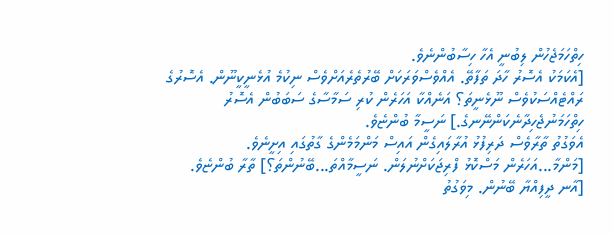ހިތްހަމަޖެހުން ލިބުނީ އެހާ ހިސާބުންނެވެ.
[އެކަމަކު އެސޮރު ހާދަ ތަފާތޭ. އެއްވެސްވަރަކަށް ބޭރުތެރެއަށްވެސް ނިކުމެ އުޅެނީކީނޫން. އެސޮރުގެ ރައްޓެއްސަކުވެސް ނޫޅެނީތަ؟ އަނެއްކާ އަހަރެން ކުރި ސަމާސާގެ ސަބަބުން އެސޮރު ހިތްހަމަނުޖެހިދާނެކަންނޭނގެ.] ނަސީމާ ބުންޏެވެ.
އެވަގުތު ތާރާވެސް ދަރިފުޅު އުރާލައިގެން އައިސް މަންމަމެންގެ ގާތުގައި އިށީނެވެ.
[މަންމާ...އަހަރެން މަސްކޮޅު ފްރިޖަކަށްނުލަން. ނަސީމާއްތަ...ބޭނުންތަ؟] ތާރާ ބުންޏެވެ.
[އާނ ދީފިއްޔާ ބޭނުން. މިވަގުތު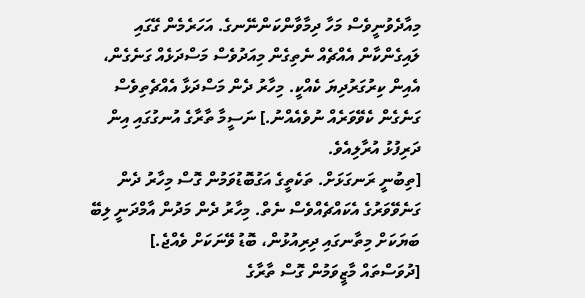މިއާދެވުނީވެސް މަހާ ދިމާވާންކަންނޭނގެ. އަހަރެމެން ގޭގައި ލައިގެންކާން އެއްޗެއް ނެތިގެން މިއަދުވެސް މަސްދަޅެއް ގަނެގެން، އެއިން ކިރުގަރުދިޔަ ކެއްކީ. މިހާރު ދެން މަސްދަޅާ އެއްޗެތިވެސް ގަނެގެން ކެވޭވަރެއް ނުވެއެއްނު.] ނަސީމާ ތާރާގެ އުނގުގައި އިން ދަރިފުޅު އުރާލިއެވެ.
[ތިބުނީ ރަނގަޅަށް. ތަކެތީގެ އަގުބޮޑުވަމުން ގޮސް މިހާރު ދެން ގަނެވޭވަރުގެ އެކައްޗެއްވެސް ނެތް. މިހާރު ދެން މަދުން އާމްދަނީ ލިބޭ ބަޔަކަށް މިތާނގައި ދިރިއުޅުން، ބޮޑު ވޭނަކަށް ވެއްޖެ.]
[ދުވަސްތައް މާޒީވަމުން ގޮސް ތާރާގެ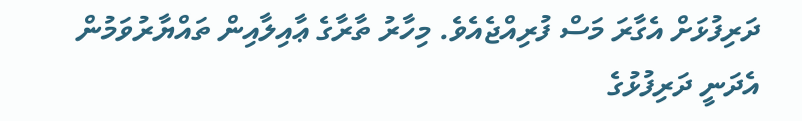ދަރިފުޅަށް އެގާރަ މަސް ފުރިއްޖެއެވެ. މިހާރު ތާރާގެ ޢާއިލާއިން ތައްޔާރުވަމުން އެދަނީ ދަރިފުޅުގެ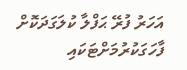އަހަރު ފުރޭ ޙަފްލާ ކުލަގަދަކޮށް ފާހަގަކުރުމަށްޓަކައި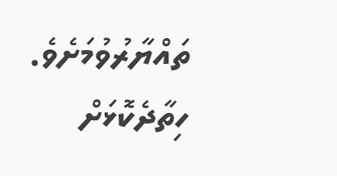ތައްޔާރުވުމަށެވެ. ހިތާދެކޮޅަށް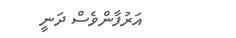އަރުފާންވެސް ދަނީ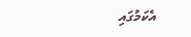އެކަމުގައި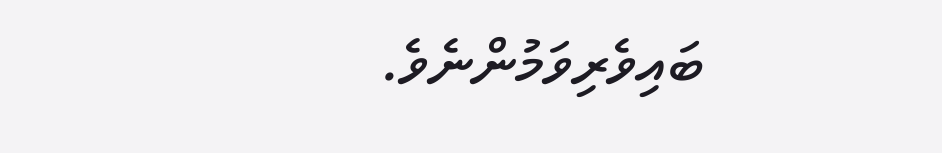ބައިވެރިވަމުންނެވެ.